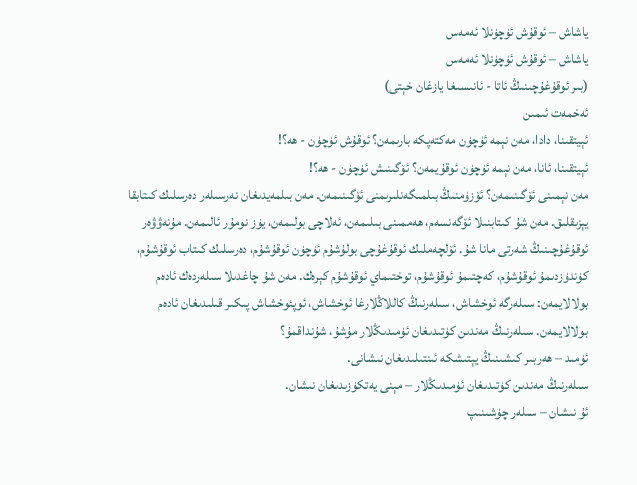ياشاش – ئوقۇش ئۈچۈنلا ئەمەس
ياشاش – ئوقۇش ئۈچۈنلا ئەمەس
(بىر ئوقۇغۇچىنىڭ ئاتا - ئانىسىغا يازغان خېتى)
ئەخمەت ئىمىن
ئېيتقىنا، دادا، مەن نېمە ئۈچۈن مەكتەپكە بارىمەن؟ ئوقۇش ئۈچۈن - ھە؟!
ئېيتقىنا، ئانا، مەن نېمە ئۈچۈن ئوقۇيمەن؟ ئۆگىنىش ئۈچۈن - ھە؟!
مەن نېمىنى ئۆگىنىمەن؟ ئۆزۈمنىڭ بىلمىگەنلىرىمنى ئۆگىنىمەن. مەن بىلمەيدىغان نەرسىلەر دەرسلىك كىتابقا يېزىقلىق. مەن شۇ كىتابنىلا ئۆگەنسەم، ھەممىنى بىلىمەن، ئەلاچى بولىمەن، يۈز نومۇر ئالىمەن. مۇنەۋۋەر ئوقۇغۇچىنىڭ شەرتى مانا شۇ. ئۆلچەملىك ئوقۇغۇچى بولۇشۇم ئۈچۈن ئوقۇشۇم، دەرسلىك كىتاب ئوقۇشۇم، كۈندۈزدىمۇ ئوقۇشۇم، كەچتىمۇ ئوقۇشۇم، توختىماي ئوقۇشۇم كېرەك. مەن شۇ چاغدىلا سىلەردەك ئادەم بولالايمەن: سىلەرگە ئوخشاش، سىلەرنىڭ كاللاڭلارغا ئوخشاش، ئوپئوخشاش پىكىر قىلىدىغان ئادەم بولالايمەن. سىلەرنىڭ مەندىن كۈتىدىغان ئۈمىدىڭلار مۇشۇ، شۇنداقمۇ؟
ئۈمىد – ھەربىر كىشىنىڭ يېتىشكە ئىنتىلىدىغان نىشانى.
سىلەرنىڭ مەندىن كۈتىدىغان ئۈمىدىڭلار – مېنى يەتكۈزىدىغان نىشان.
ئۇ نىشان – سىلەر چۈشىنىپ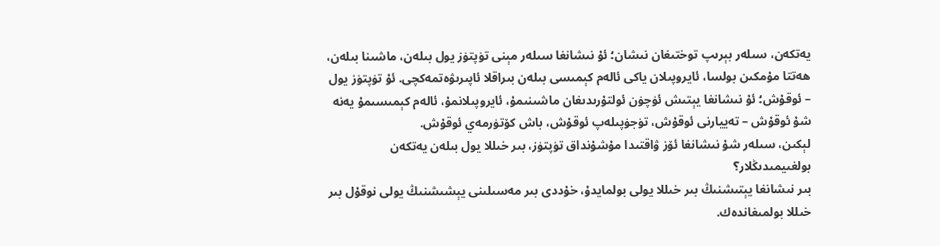يەتكەن، سىلەر بېرىپ توختىغان نىشان؛ ئۇ نىشانغا سىلەر مېنى تۈپتۈز يول بىلەن، ماشىنا بىلەن، ھەتتا مۇمكىن بولسا، ئايروپىلان ياكى ئالەم كېمىسى بىلەن بىراقلا ئاپىرىۋەتمەكچى. ئۇ تۈپتۈز يول – ئوقۇش؛ ئۇ نىشانغا يېتىش ئۈچۈن ئولتۇرىدىغان ماشىنىمۇ، ئايروپىلانمۇ، ئالەم كېمىسىمۇ يەنە شۇ ئوقۇش – تەييارنى ئوقۇش، تۈجۈپىلەپ ئوقۇش، باش كۆتۈرمەي ئوقۇش.
لېكىن، سىلەر شۇ نىشانغا ئۆز ۋاقتىدا مۇشۇنداق تۈپتۈز، بىر خىللا يول بىلەن يەتكەن بولغىيمىدىڭلار؟
بىر نىشانغا يېتىشنىڭ بىر خىللا يولى بولمايدۇ، خۇددى بىر مەسىلىنى يېشىشنىڭ يولى نوقۇل بىر خىللا بولمىغاندەك.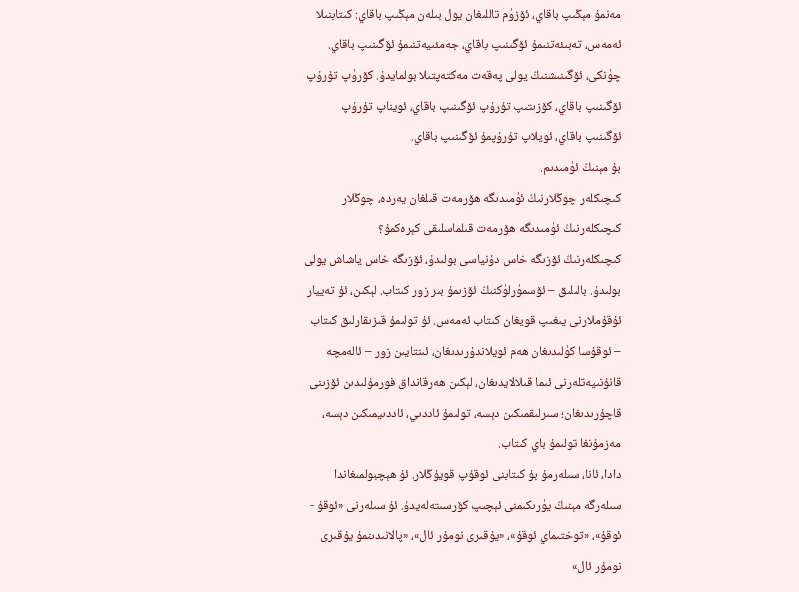مەنمۇ مېڭىپ باقاي، ئۆزۈم تاللىغان يول بىلەن مېڭىپ باقاي: كىتابنىلا ئەمەس، تەبىئەتنىمۇ ئۆگىنىپ باقاي، جەمئىيەتنىمۇ ئۆگىنىپ باقاي. چۈنكى، ئۆگىنىشنىڭ يولى پەقەت مەكتەپتىلا بولمايدۇ. كۆرۈپ تۇرۇپ ئۆگىنىپ باقاي، كۆزىتىپ تۇرۇپ ئۆگىنىپ باقاي، ئويناپ تۇرۇپ ئۆگىنىپ باقاي، ئويلاپ تۇرۇپمۇ ئۆگىنىپ باقاي.
بۇ مېنىڭ ئۈمىدىم.
كىچىكلەر چوڭلارنىڭ ئۈمىدىگە ھۆرمەت قىلغان يەردە، چوڭلار كىچىكلەرنىڭ ئۈمىدىگە ھۆرمەت قىلماسلىقى كېرەكمۇ؟
كىچىكلەرنىڭ ئۆزىگە خاس دۇنياسى بولىدۇ، ئۆزىگە خاس ياشاش يولى بولىدۇ. بالىلىق – ئۆسمۈرلۈكنىڭ ئۆزىمۇ بىر زور كىتاب. لېكىن، ئۇ تەييار ئۇقۇملارنى يىغىپ قويغان كىتاب ئەمەس. ئۇ تولىمۇ قىزىقارلىق كىتاب – ئوقۇسا كۈلىدىغان ھەم ئويلاندۇرىدىغان، ئىنتايىن زور – ئالەمچە قانۇنىيەتلەرنى ئىما قىلالايدىغان، لېكىن ھەرقانداق ڧورمۇلىدىن ئۆزىنى قاچۇرىدىغان؛ سىرلىقمىكىن دېسە، تولىمۇ ئاددىي، ئاددىيمىكىن دېسە، مەزمۇنغا تولىمۇ باي كىتاب.
دادا، ئانا، سىلەرمۇ بۇ كىتابنى ئوقۇپ قويۇڭلار. ئۇ ھېچبولمىغاندا سىلەرگە مېنىڭ يۈرىكىمنى ئېچىپ كۆرسىتەلەيدۇ. ئۇ سىلەرنى «ئوقۇ - ئوقۇ»، «توختىماي ئوقۇ»، «يۇقىرى نومۇر ئال»، «پالانىدىنمۇ يۇقىرى نومۇر ئال»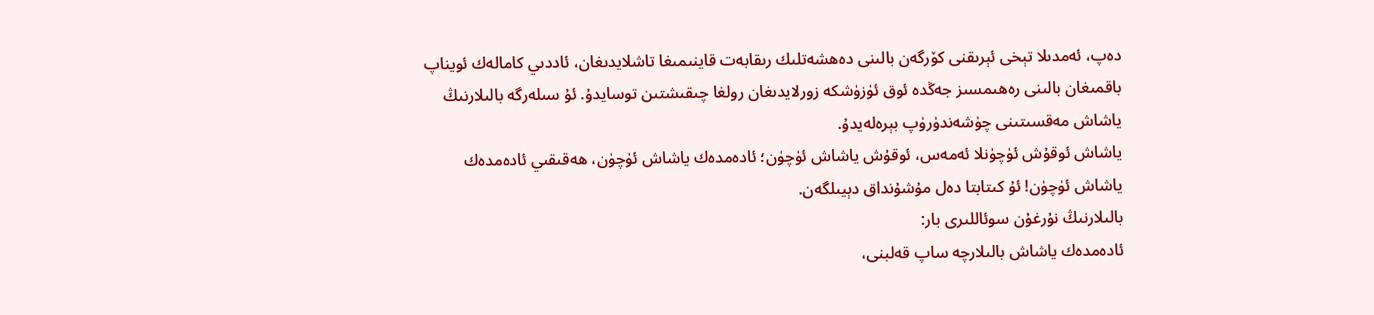دەپ، ئەمدىلا تېخى ئېرىقنى كۆرگەن بالىنى دەھشەتلىك رىقابەت قاينىمىغا تاشلايدىغان، ئاددىي كامالەك ئويناپ باقمىغان بالىنى رەھىمسىز جەڭدە ئوق ئۈزۈشكە زورلايدىغان رولغا چىقىشتىن توسايدۇ. ئۇ سىلەرگە بالىلارنىڭ ياشاش مەقسىتىنى چۈشەندۈرۈپ بېرەلەيدۇ.
ياشاش ئوقۇش ئۈچۈنلا ئەمەس، ئوقۇش ياشاش ئۈچۈن؛ ئادەمدەك ياشاش ئۈچۈن، ھەقىقىي ئادەمدەك ياشاش ئۈچۈن! ئۇ كىتابتا دەل مۇشۇنداق دېيىلگەن.
بالىلارنىڭ نۇرغۇن سوئاللىرى بار:
ئادەمدەك ياشاش بالىلارچە ساپ قەلبنى،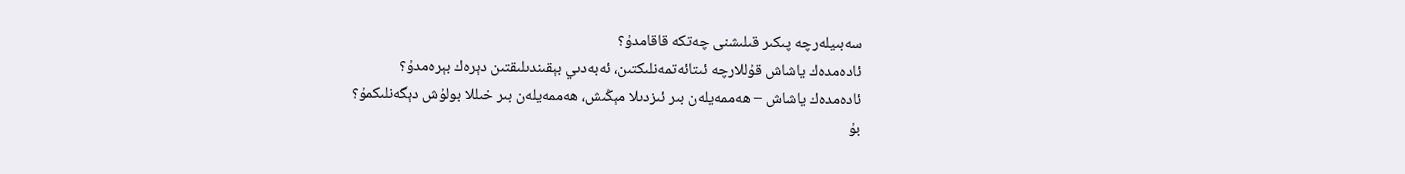سەبىيلەرچە پىكىر قىلىشنى چەتكە قاقامدۇ؟
ئادەمدەك ياشاش قۇللارچە ئىتائەتمەنلىكتىن، ئەبەدىي بېقىندىلىقتىن دېرەك بېرەمدۇ؟
ئادەمدەك ياشاش – ھەممەيلەن بىر ئىزدىلا مېڭىش، ھەممەيلەن بىر خىللا بولۇش دېگەنلىكمۇ؟
بۇ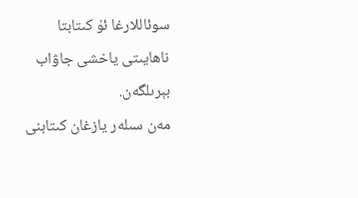سوئاللارغا ئۇ كىتابتا ناھايىتى ياخشى جاۋاب بېرىلگەن.
مەن سىلەر يازغان كىتابنى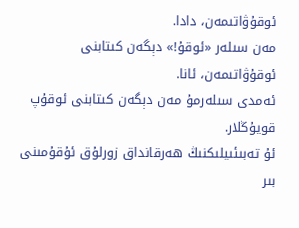ئوقۇۋاتىمەن، دادا.
مەن سىلەر «ئوقۇ!» دېگەن كىتابنى ئوقۇۋاتىمەن، ئانا.
ئەمدى سىلەرمۇ مەن دېگەن كىتابنى ئوقۇپ قويۇڭلار.
ئۇ تەبىئىيلىكنىڭ ھەرقانداق زورلۇق ئۇقۇمىنى بىر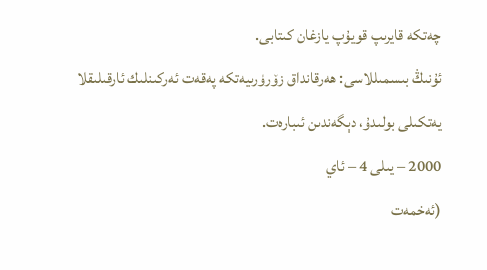چەتكە قايرىپ قويۇپ يازغان كىتابى.
ئۇنىڭ بىسمىللاسى: ھەرقانداق زۆرۈرىيەتكە پەقەت ئەركىنلىك ئارقىلىقلا يەتكىلى بولىدۇ، دېگەندىن ئىبارەت.
2000 – يىلى 4 – ئاي
(ئەخمەت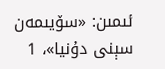ئىمىن: «سۆيىمەن سېنى دۇنيا»، 1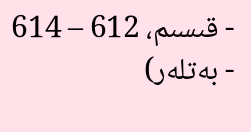- قىسىم، 612 – 614 - بەتلەر)